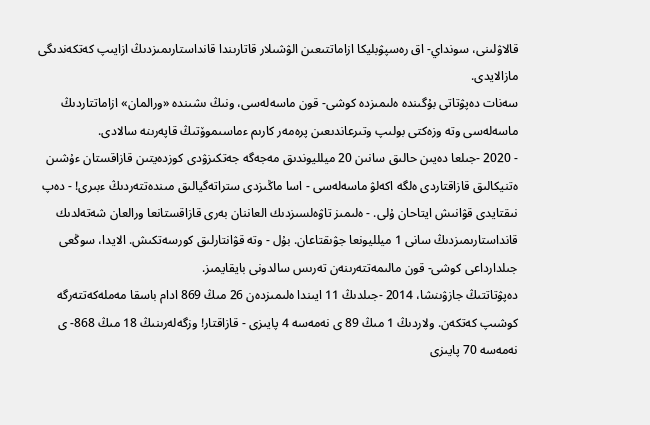قالاۋلىنى، سونداي- اق رەسپۋبليكا ازاماتتىعىن الۋشىلار قاتارىندا قانداستارىمىزدىڭ ازايىپ كەتكەندىگى مازالايدى.
سەنات دەپۋتاتى بۇگىندە ەلىمىزدە كوشى- قون ماسەلەسى، ونىڭ ىشىندە «ورالمان» ازاماتتاردىڭ ماسەلەسى وتە وزەكتى بولىپ وتىرعاندىعىن پرەمەر كارىم ءماسىموۆتىڭ قاپەرىنە سالادى.
- 2020 -جىلعا دەيىن حالىق سانىن 20 ميلليوندىق مەجەگە جەتكىزۋدى كوزدەيتىن قازاقستان ءۇشىن ەتنيكالىق قازاقتاردى ەلگە اكەلۋ ماسەلەسى - اسا ماڭىزدى ستراتەگيالىق مىندەتتەردىڭ ءبىرى! - دەپ نىقتايدى قۋانىش ايتاحان ۇلى. - ەلىمىز تاۋەلسىزدىك العاننان بەرى قازاقستانعا ورالعان شەتەلدىك قانداستارىمىزدىڭ سانى 1 ميلليونعا جۋىقتاعان. بۇل - وتە قۋانتارلىق كورسەتكىش. الايدا، سوڭعى جىلدارداعى كوشى- قون مالىمەتتەرىنەن تەرىس سالدونى بايقايمىز.
دەپۋتاتتىڭ جازۋىنشا، 2014 -جىلدىڭ 11 ايىندا ەلىمىزدەن 26 مىڭ 869 ادام باسقا مەملەكەتتەرگە كوشىپ كەتكەن. ولاردىڭ 1 مىڭ 89 ى نەمەسە 4 پايىزى - قازاقتار! وزگەلەرىنىڭ 18 مىڭ 868- ى نەمەسە 70 پايىزى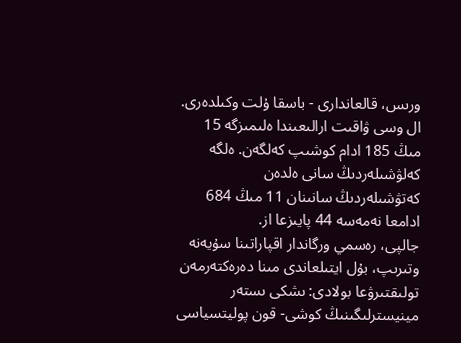ورىس، قالعاندارى - باسقا ۇلت وكىلدەرى. ال وسى ۋاقىت ارالىعىندا ەلىمىزگە 15 مىڭ 185 ادام كوشىپ كەلگەن. ەلگە كەلۋشىلەردىڭ سانى ەلدەن كەتۋشىلەردىڭ سانىنان 11 مىڭ 684 ادامعا نەمەسە 44 پايىزعا از.
جالپى، رەسمي ورگاندار اقپاراتىنا سۇيەنە وتىرىپ، بۇل ايتىلعاندى مىنا دەرەكتەرمەن تولىقتىرۋعا بولادى: ىشكى ىستەر مينيسترلىگىنىڭ كوشى- قون پوليتسياسى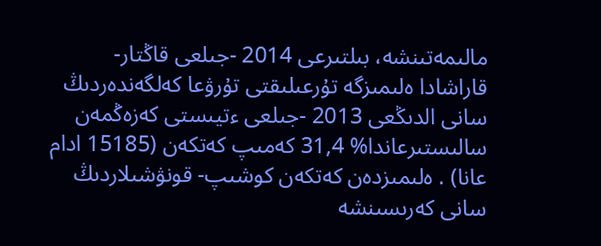مالىمەتىنشە، بىلتىرعى 2014 -جىلعى قاڭتار- قاراشادا ەلىمىزگە تۇرعىلىقتى تۇرۋعا كەلگەندەردىڭ سانى الدىڭعى 2013 -جىلعى ءتيىستى كەزەڭمەن سالىستىرعاندا% 31,4 كەمىپ كەتكەن (15185 ادام عانا) . ەلىمىزدەن كەتكەن كوشىپ- قونۋشىلاردىڭ سانى كەرىسىنشە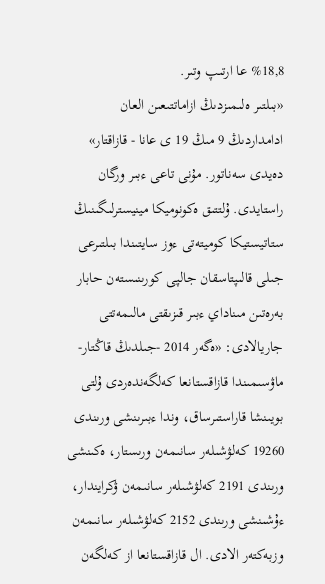%18,8 عا ارتىپ وتىر.
«بىلتىر ەلىمىزدىڭ ازاماتتىعىن العان ادامداردىڭ 9 مىڭ 19 ى عانا - قازاقتار» دەيدى سەناتور. مۇنى تاعى ءبىر ورگان راستايدى. ۇلتتىق ەكونوميكا مينيسترلىگىنىڭ ستاتيستيكا كوميتەتى ءوز سايتىندا بىلتىرعى جىلى قالىپتاسقان جالپى كورىنىستەن حابار بەرەتىن مىناداي ءبىر قىزىقتى مالىمەتتى جاريالادى: «ەگەر 2014 -جىلدىڭ قاڭتار- ماۋسىمىندا قازاقستانعا كەلگەندەردى ۇلتى بويىنشا قاراستىرساق، وندا ءبىرىنشى ورىندى 19260 كەلۋشىلەر سانىمەن ورىستار، ەكىنشى ورىندى 2191 كەلۋشىلەر سانىمەن ۋكرايندار، ءۇشىنشى ورىندى 2152 كەلۋشىلەر سانىمەن وزبەكتەر الادى. ال قازاقستانعا از كەلگەن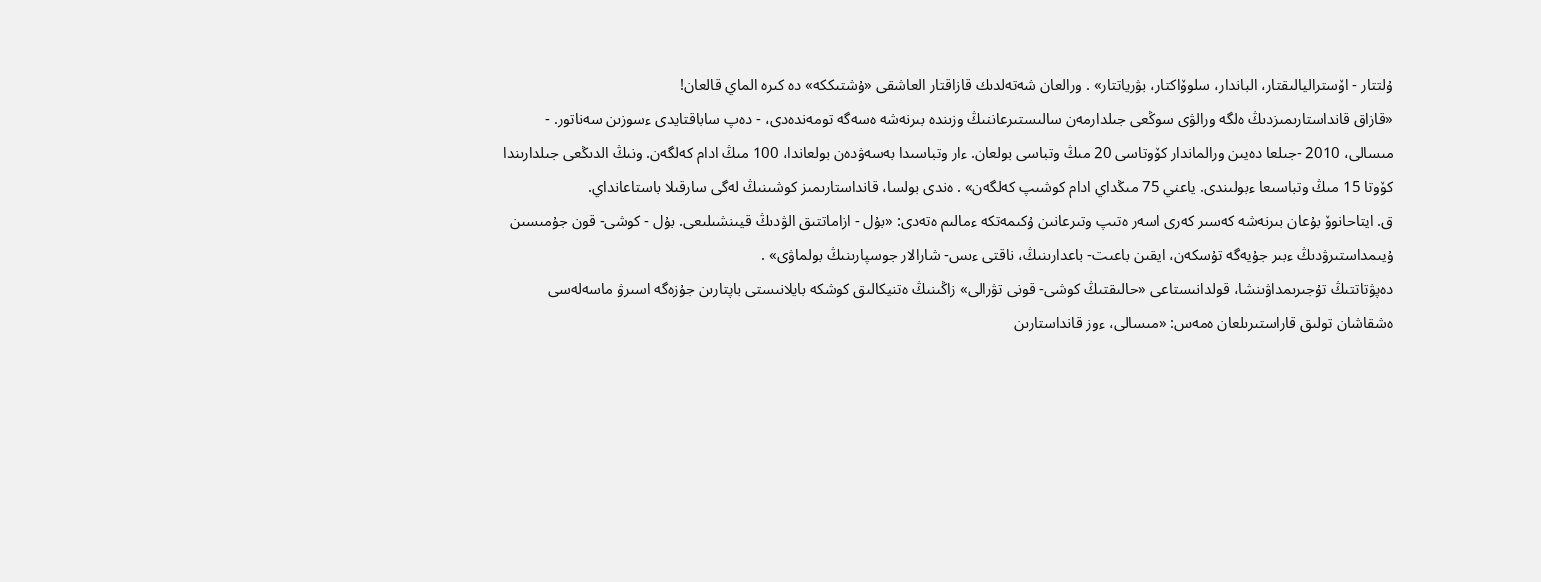ۇلتتار - اۆستراليالىقتار، الباندار، سلوۆاكتار، بۋرياتتار» . ورالعان شەتەلدىك قازاقتار العاشقى «ۇشتىككە» دە كىرە الماي قالعان!
«قازاق قانداستارىمىزدىڭ ەلگە ورالۋى سوڭعى جىلدارمەن سالىستىرعاننىڭ وزىندە بىرنەشە ەسەگە تومەندەدى، - دەپ ساباقتايدى ءسوزىن سەناتور. - مىسالى، 2010 -جىلعا دەيىن ورالماندار كۆوتاسى 20 مىڭ وتباسى بولعان. ءار وتباسىدا بەسەۋدەن بولعاندا، 100 مىڭ ادام كەلگەن. ونىڭ الدىڭعى جىلدارىندا كۆوتا 15 مىڭ وتباسىعا ءبولىندى. ياعني 75 مىڭداي ادام كوشىپ كەلگەن» . ەندى بولسا، قانداستارىمىز كوشىنىڭ لەگى سارقىلا باستاعانداي.
ق. ايتاحانوۆ بۇعان بىرنەشە كەسىر كەرى اسەر ەتىپ وتىرعانىن ۇكىمەتكە ءمالىم ەتەدى: «بۇل - ازاماتتىق الۋدىڭ قيىنشىلىعى. بۇل - كوشى- قون جۇمىسىن ۇيىمداستىرۋدىڭ ءبىر جۇيەگە تۇسكەن، ايقىن باعىت- باعدارىنىڭ، ناقتى ءىس- شارالار جوسپارىنىڭ بولماۋى» .
دەپۋتاتتىڭ تۇجىرىمداۋىنشا، قولدانىستاعى «حالىقتىڭ كوشى- قونى تۋرالى» زاڭىنىڭ ەتنيكالىق كوشكە بايلانىستى باپتارىن جۇزەگە اسىرۋ ماسەلەسى ەشقاشان تولىق قاراستىرىلعان ەمەس: «مىسالى، ءوز قانداستارىن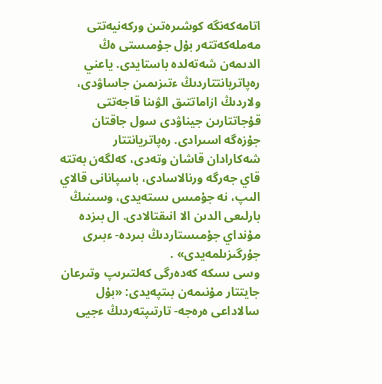اتامەكەنگە كوشىرەتىن وركەنيەتتى مەملەكەتتەر بۇل جۇمىستى ەڭ الدىمەن شەتەلدە باستايدى. ياعني رەپاتريانتتاردىڭ ءتىزىمىن جاساۋدى، ولاردىڭ ازاماتتىق الۋىنا قاجەتتى قۇجاتتارىن جيناۋدى سول جاقتان جۇزەگە اسىرادى. رەپاتريانتتار شەكارادان قاشان وتەدى، كەلگەن بەتتە قاي جەرگە ورنالاسادى، باسپانانى قالاي الىپ، نە جۇمىس ىستەيدى، وسىنىڭ بارلىعى الدىن الا انىقتالادى. ال بىزدە مۇنداي جۇمىستاردىڭ بىردە- ءبىرى جۇرگىزىلمەيدى» .
وسى ىسكە كەدەرگى كەلتىرىپ وتىرعان جايتتار مۇنىمەن بىتپەيدى: «بۇل سالاداعى ەرەجە- تارتىپتەردىڭ ءجيى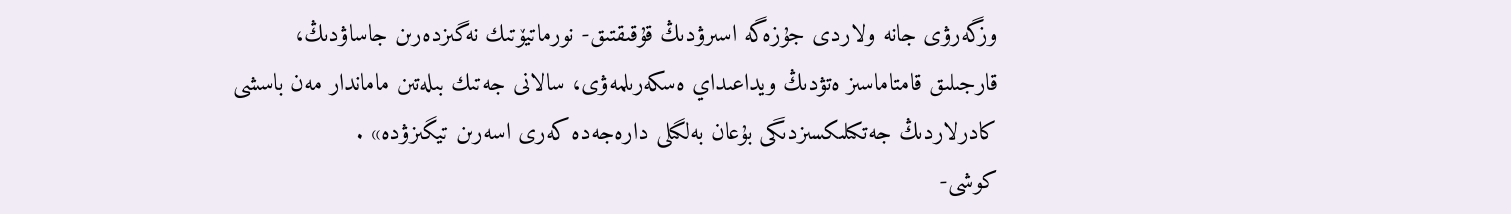وزگەرۋى جانە ولاردى جۇزەگە اسىرۋدىڭ قۇقىقتىق- نورماتيۆتىك نەگىزدەرىن جاساۋدىڭ، قارجىلىق قامتاماسىز ەتۋدىڭ ويداعىداي ەسكەرىلمەۋى، سالانى جەتىك بىلەتىن ماماندار مەن باسشى كادرلاردىڭ جەتكىلىكسىزدىگى بۇعان بەلگىلى دارەجەدە كەرى اسەرىن تيگىزۋدە» .
كوشى-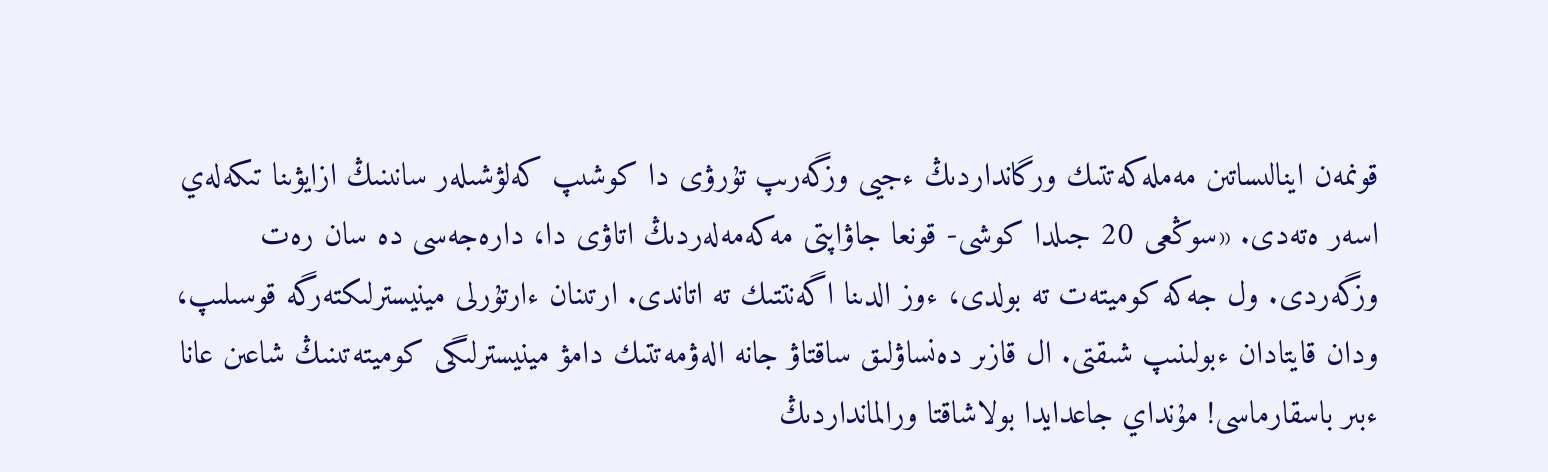قونمەن اينالىساتىن مەملەكەتتىك ورگانداردىڭ ءجيى وزگەرىپ تۇرۋى دا كوشىپ كەلۋشىلەر سانىنىڭ ازايۋىنا تىكەلەي اسەر ەتەدى. «سوڭعى 20 جىلدا كوشى- قونعا جاۋاپتى مەكەمەلەردىڭ اتاۋى دا، دارەجەسى دە سان رەت وزگەردى. ول جەكە كوميتەت تە بولدى، ءوز الدىنا اگەنتتىك تە اتاندى. ارتىنان ءارتۇرلى مينيسترلىكتەرگە قوسىلىپ، ودان قايتادان ءبولىنىپ شىقتى. ال قازىر دەنساۋلىق ساقتاۋ جانە الەۋمەتتىك دامۋ مينيسترلىگى كوميتەتىنىڭ شاعىن عانا ءبىر باسقارماسى! مۇنداي جاعدايدا بولاشاقتا ورالمانداردىڭ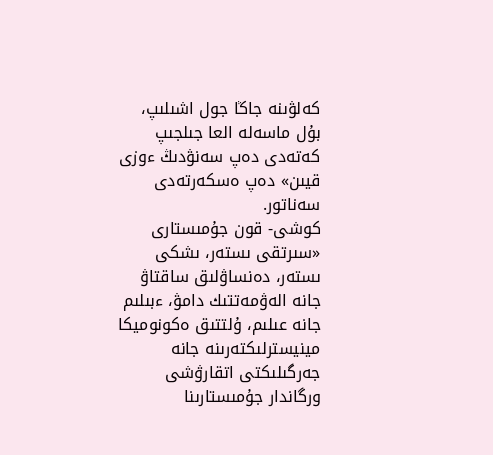كەلۋىنە جاڭا جول اشىلىپ، بۇل ماسەلە العا جىلجىپ كەتەدى دەپ سەنۋدىڭ ءوزى قيىن» دەپ ەسكەرتەدى سەناتور.
كوشى- قون جۇمىستارى «سىرتقى ىستەر، ىشكى ىستەر، دەنساۋلىق ساقتاۋ جانە الەۋمەتتىك دامۋ، ءبىلىم جانە عىلىم، ۇلتتىق ەكونوميكا مينيسترلىكتەرىنە جانە جەرگىلىكتى اتقارۋشى ورگاندار جۇمىستارىنا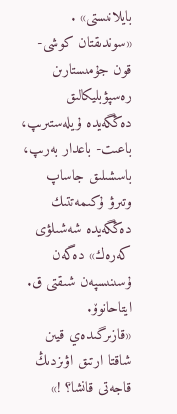بايلانىستى» . «سوندىقتان كوشى- قون جۇمىستارىن رەسپۋبليكالىق دەڭگەيدە ۇيلەستىرىپ، باعىت- باعدار بەرىپ، باسشىلىق جاساپ وتىرۋ ۇكىمەتتىك دەڭگەيدە شەشىلۋى كەرەك» دەگەن ۇسىنىسپەن شىقتى ق. ايتاحانوۆ.
«قازىرگىدەي قيىن شاقتا ارتىق اۋىزدىڭ قاجەتى قانشا؟ !»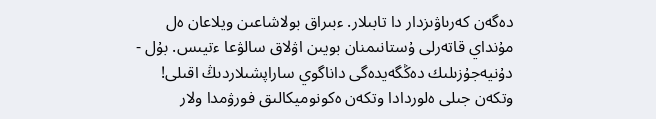دەگەن كەرىاۋىزدار دا تابىلار. ءبىراق بولاشاعىن ويلاعان ەل مۇنداي قاتەرلى ۇستانىمنان بويىن اۋلاق سالۋعا ءتيىس. بۇل - دۇنيەجۇزىلىك دەڭگەيدەگى داناگوي ساراپشىلاردىڭ اقىلى! وتكەن جىلى ەلوردادا وتكەن ەكونوميكالىق فورۋمدا ولار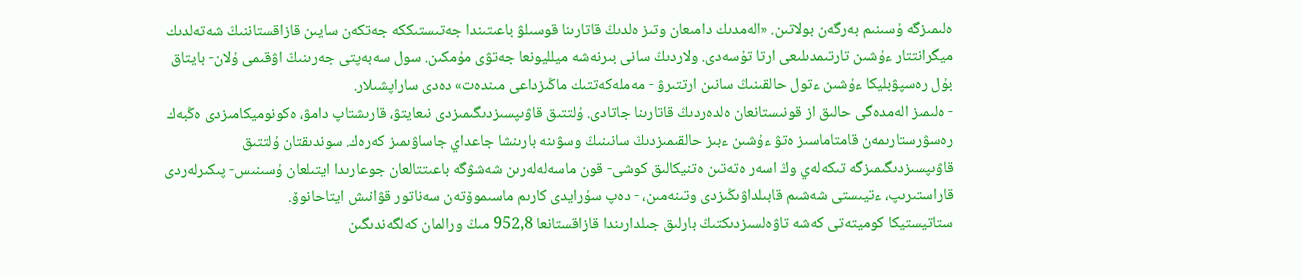ەلىمىزگە ۇسىنىم بەرگەن بولاتىن. «الەمدىك دامىعان وتىز ەلدىڭ قاتارىنا قوسىلۋ باعىتىندا جەتىستىككە جەتكەن سايىن قازاقستاننىڭ شەتەلدىك ميگرانتتار ءۇشىن تارتىمدىلىعى ارتا تۇسەدى. ولاردىڭ سانى بىرنەشە ميلليونعا جەتۋى مۇمكىن. سول سەبەپتى جەرىنىڭ اۋقىمى ۇلان- بايتاق بۇل رەسپۋبليكا ءۇشىن ءتول حالقىنىڭ سانىن ارتتىرۋ - مەملەكەتتىك ماڭىزداعى مىندەت» دەدى ساراپشىلار.
- ەلىمىز الەمدەگى حالىق از قونىستانعان ەلدەردىڭ قاتارىنا جاتادى. ۇلتتىق قاۋىپسىزدىگىمىزدى نىعايتۋ، قارىشتاپ دامۋ، ەكونوميكامىزدى ەڭبەك رەسۋرستارىمەن قامتاماسىز ەتۋ ءۇشىن ءبىز حالقىمىزدىڭ سانىنىڭ وسۋىنە بارىنشا جاعداي جاساۋىمىز كەرەك. سوندىقتان ۇلتتىق قاۋىپسىزدىگىمىزگە تىكەلەي وڭ اسەر ەتەتىن ەتنيكالىق كوشى- قون ماسەلەلەرىن شەشۋگە باعىتتالعان جوعارىدا ايتىلعان ۇسىنىس- پىكىرلەردى قاراستىرىپ، ءتيىستى شەشىم قابىلداۋىڭىزدى وتىنەمىن، - دەپ سۇرايدى كارىم ماسىموۆتەن سەناتور قۋانىش ايتاحانوۆ.
ستاتيستيكا كوميتەتى كەشە تاۋەلسىزدىكتىڭ بارلىق جىلدارىندا قازاقستانعا 952,8 مىڭ ورالمان كەلگەندىگىن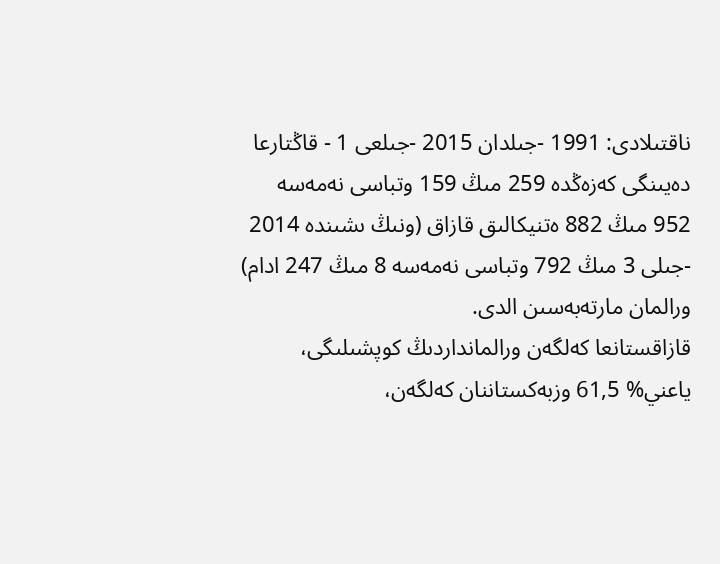ناقتىلادى: 1991 -جىلدان 2015 -جىلعى 1 - قاڭتارعا دەيىنگى كەزەڭدە 259 مىڭ 159 وتباسى نەمەسە 952 مىڭ 882 ەتنيكالىق قازاق (ونىڭ ىشىندە 2014 -جىلى 3 مىڭ 792 وتباسى نەمەسە 8 مىڭ 247 ادام) ورالمان مارتەبەسىن الدى.
قازاقستانعا كەلگەن ورالمانداردىڭ كوپشىلىگى، ياعني% 61,5 وزبەكستاننان كەلگەن،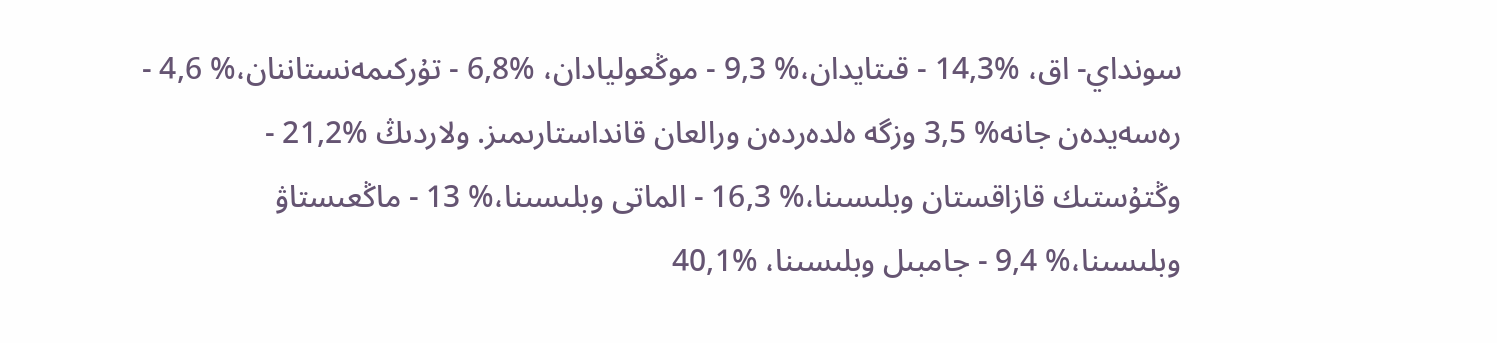سونداي- اق، %14,3 - قىتايدان،% 9,3 - موڭعوليادان، %6,8 - تۇركىمەنستاننان،% 4,6 - رەسەيدەن جانە% 3,5 وزگە ەلدەردەن ورالعان قانداستارىمىز. ولاردىڭ %21,2 - وڭتۇستىك قازاقستان وبلىسىنا،% 16,3 - الماتى وبلىسىنا،% 13 - ماڭعىستاۋ وبلىسىنا،% 9,4 - جامبىل وبلىسىنا، %40,1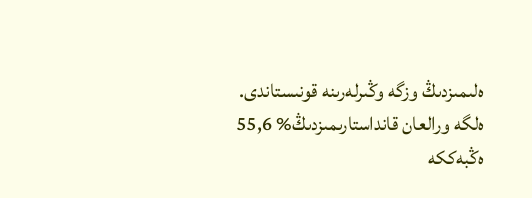ەلىمىزدىڭ وزگە وڭىرلەرىنە قونىستاندى.
ەلگە ورالعان قانداستارىمىزدىڭ% 55,6 ەڭبەككە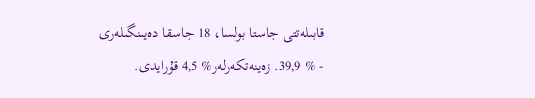قابىلەتتى جاستا بولسا، 18 جاسقا دەيىنگىلەرى - % 39,9. زەينەتكەرلەر% 4,5 قۇرايدى.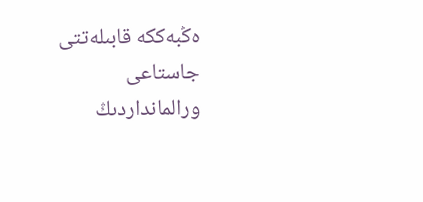ەڭبەككە قابىلەتتى جاستاعى ورالمانداردىڭ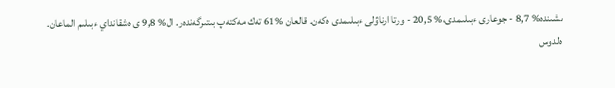ىشىندە% 8,7 - جوعارى ءبىلىمدى،% 20,5 - ورتا ارناۋلى ءبىلىمدى ەكەن. قالعان %61 تەك مەكتەپ بىتىرگەندەر. ال% 9,8 ى ەشقانداي ءبىلىم الماعان.
ەلدوس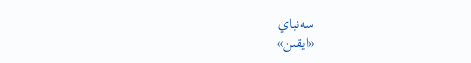سەنباي
«ايقىن»